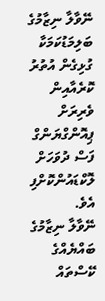ނޭވާލާ ނިޒާމުގެ ބަލިމަޑުކަމަކާ ގުޅިގެން އުތުރު ކޮރެއާއިން ވެރިރަށް ޕިއޮންގްޔަންގް ފަސް ދުވަހަށް ލޮކްޑައުންކޮށްފި އެވެ.
ނޭވާލާ ނިޒާމުގެ ބައްޔެއްގެ ކޭސްތައް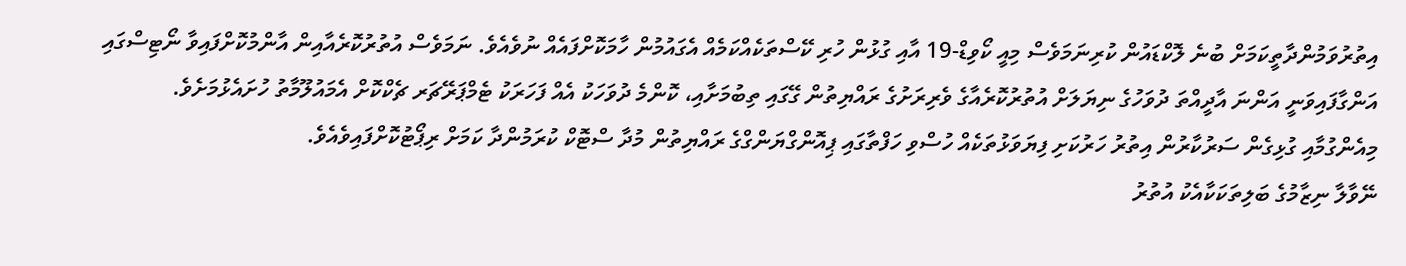އިތުރުވަމުންދާތީކަމަށް ބުނެ ލޮކްޑައުން ކުރިނަމަވެސް މިއީ ކޯވިޑް-19 އާއި ގުޅުން ހުރި ކޭސްތަކެއްކަމެއް އެގައުމުން ހާމަކޮށްފައެއް ނުވެއެވެ. ނަމަވެސް އުތުރުކޮރެއާއިން އާންމުކޮށްފައިވާ ނޯޓިސްގައި އަންގާފައިވަނީ އަންނަ އާދީއްތަ ދުވަހުގެ ނިޔަލަށް އުތުރުކޮރެއާގެ ވެރިރަށުގެ ރައްޔިތުން ގޭގައި ތިބުމަށާއި، ކޮންމެ ދުވަހަކު އެއް ފަހަރަކު ޓެމްޕަރޭޗަރ ޗެކްކޮށް އެމައުލޫމާތު ހުށައެޅުމަށެވެ.
މިއެންގުމާއި ގުޅިގެން ސަރުކާރުން އިތުރު ހަރުކަށި ފިޔަވަޅުތަކެއް ހުސްވި ހަފްތާގައި ޕިއޮންގްޔަންގްގެ ރައްޔިތުން މުދާ ސްޓޮކް ކުރަމުންދާ ކަމަށް ރިޕޯޓުކޮށްފައިވެއެވެ.
ނޭވާލާ ނިޒާމުގެ ބަލިތަކަކާއެކު އުތުރު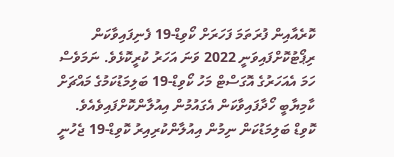ކޮރެއާއިން ފުރަތަމަ ފަހަރަށް ކޯވިޑް-19 ފެނިފައިވާކަން ރިޕޯޓުކޮށްފައިވަނީ 2022 ވަނަ އަހަރު ކުރީކޮޅެވެ. ނަމަވެސް ހަމަ އެއަހަރުގެ އޮގަސްޓް މަހު ކޯވިޑް-19 ބަލިމަޑުކަމުގެ މައްޗަށް ކާމިޔާބީ ހޯދާފައިވާކަން އެގައުމުން އިއުލާންކޮށްފައިވެއެވެ.
ކޮވިޑް ބަލިމަޑުކަން ނިމުން އިއުލާންކުރިއިރު ކޮވިޑް-19 ޖެހުނީ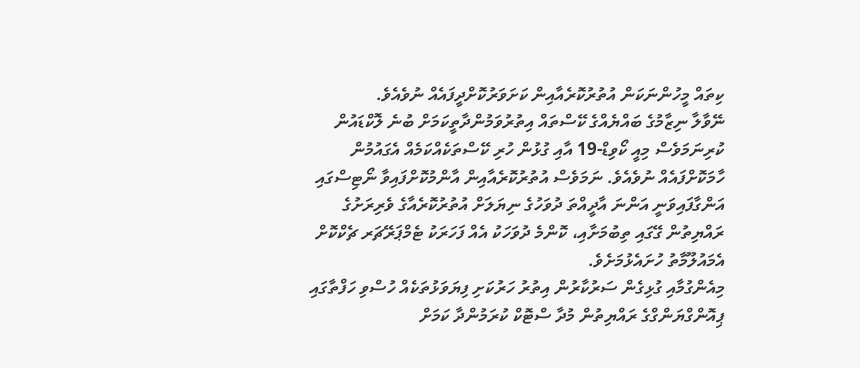ކިތައް މީހުންނަކަން އުތުރުކޮރެއާއިން ކަށަވަރުކޮށްދީފައެއް ނުވެއެވެ.
ނޭވާލާ ނިޒާމުގެ ބައްޔެއްގެ ކޭސްތައް އިތުރުވަމުންދާތީކަމަށް ބުނެ ލޮކްޑައުން ކުރިނަމަވެސް މިއީ ކޯވިޑް-19 އާއި ގުޅުން ހުރި ކޭސްތަކެއްކަމެއް އެގައުމުން ހާމަކޮށްފައެއް ނުވެއެވެ. ނަމަވެސް އުތުރުކޮރެއާއިން އާންމުކޮށްފައިވާ ނޯޓިސްގައި އަންގާފައިވަނީ އަންނަ އާދީއްތަ ދުވަހުގެ ނިޔަލަށް އުތުރުކޮރެއާގެ ވެރިރަށުގެ ރައްޔިތުން ގޭގައި ތިބުމަށާއި، ކޮންމެ ދުވަހަކު އެއް ފަހަރަކު ޓެމްޕަރޭޗަރ ޗެކްކޮށް އެމައުލޫމާތު ހުށައެޅުމަށެވެ.
މިއެންގުމާއި ގުޅިގެން ސަރުކާރުން އިތުރު ހަރުކަށި ފިޔަވަޅުތަކެއް ހުސްވި ހަފްތާގައި ޕިއޮންގްޔަންގްގެ ރައްޔިތުން މުދާ ސްޓޮކް ކުރަމުންދާ ކަމަށް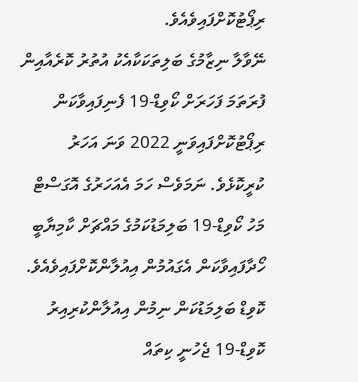ރިޕޯޓުކޮށްފައިވެއެވެ.
ނޭވާލާ ނިޒާމުގެ ބަލިތަކަކާއެކު އުތުރު ކޮރެއާއިން ފުރަތަމަ ފަހަރަށް ކޯވިޑް-19 ފެނިފައިވާކަން ރިޕޯޓުކޮށްފައިވަނީ 2022 ވަނަ އަހަރު ކުރީކޮޅެވެ. ނަމަވެސް ހަމަ އެއަހަރުގެ އޮގަސްޓް މަހު ކޯވިޑް-19 ބަލިމަޑުކަމުގެ މައްޗަށް ކާމިޔާބީ ހޯދާފައިވާކަން އެގައުމުން އިއުލާންކޮށްފައިވެއެވެ.
ކޮވިޑް ބަލިމަޑުކަން ނިމުން އިއުލާންކުރިއިރު ކޮވިޑް-19 ޖެހުނީ ކިތައް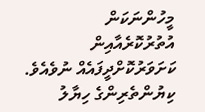މީހުންނަކަން އުތުރުކޮރެއާއިން ކަށަވަރުކޮށްދީފައެއް ނުވެއެވެ.
ކިޔުންތެރިންގެ ހިޔާލު